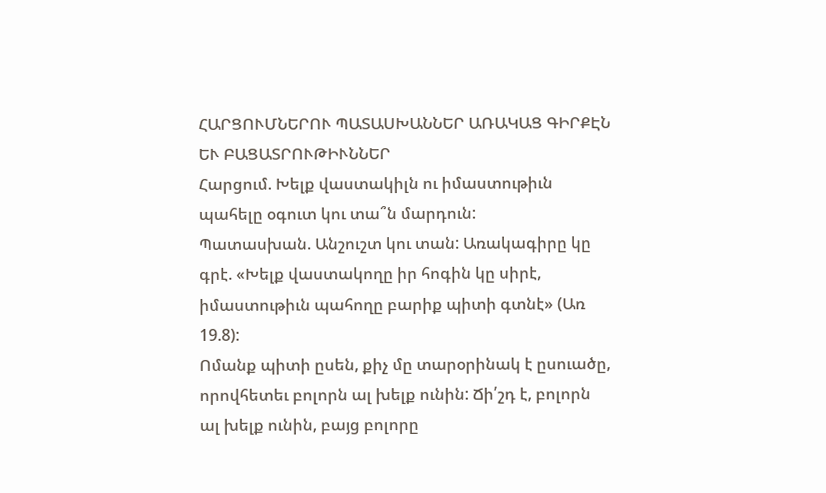ՀԱՐՑՈՒՄՆԵՐՈՒ ՊԱՏԱՍԽԱՆՆԵՐ ԱՌԱԿԱՑ ԳԻՐՔԷՆ ԵՒ ԲԱՑԱՏՐՈՒԹԻՒՆՆԵՐ
Հարցում. Խելք վաստակիլն ու իմաստութիւն պահելը օգուտ կու տա՞ն մարդուն:
Պատասխան. Անշուշտ կու տան: Առակագիրը կը գրէ. «Խելք վաստակողը իր հոգին կը սիրէ, իմաստութիւն պահողը բարիք պիտի գտնէ» (Առ 19.8):
Ոմանք պիտի ըսեն, քիչ մը տարօրինակ է ըսուածը, որովհետեւ բոլորն ալ խելք ունին: Ճի՛շդ է, բոլորն ալ խելք ունին, բայց բոլորը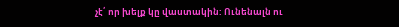չէ՛ որ խելք կը վաստակին: Ունենալն ու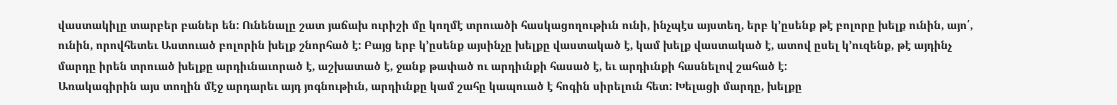վաստակիլը տարբեր բաներ են: Ունենալը շատ յաճախ ուրիշի մը կողմէ տրուածի հասկացողութիւն ունի, ինչպէս այստեղ, երբ կ՚ըսենք թէ բոլորը խելք ունին, այո՛, ունին, որովհետեւ Աստուած բոլորին խելք շնորհած է: Բայց երբ կ՚ըսենք այսինչը խելքը վաստակած է, կամ խելք վաստակած է, ատով ըսել կ՚ուզենք, թէ այդինչ մարդը իրեն տրուած խելքը արդիւնաւորած է, աշխատած է, ջանք թափած ու արդիւնքի հասած է, եւ արդիւնքի հասնելով շահած է:
Առակագիրին այս տողին մէջ արդարեւ այդ յոգնութիւն, արդիւնքը կամ շահը կապուած է հոգին սիրելուն հետ: Խելացի մարդը, խելքը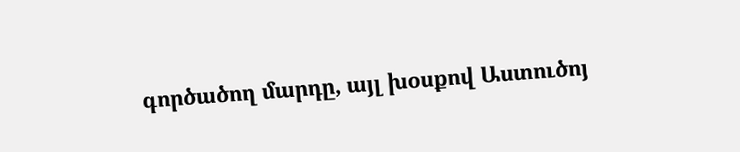գործածող մարդը, այլ խօսքով Աստուծոյ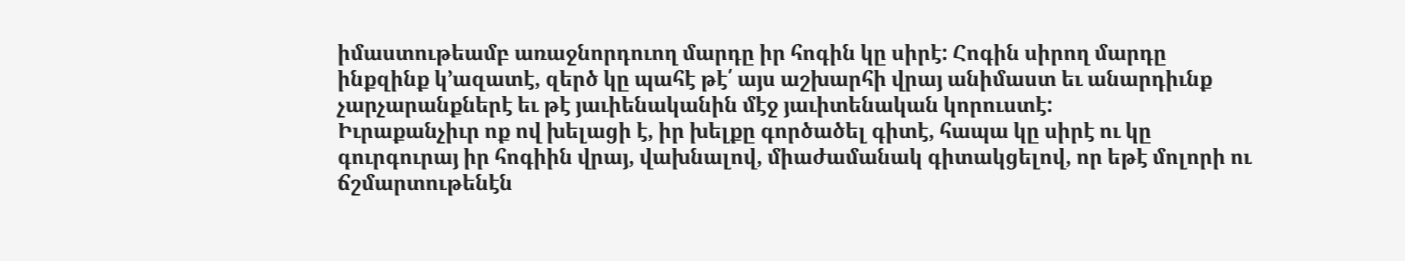իմաստութեամբ առաջնորդուող մարդը իր հոգին կը սիրէ: Հոգին սիրող մարդը ինքզինք կ՚ազատէ, զերծ կը պահէ թէ՛ այս աշխարհի վրայ անիմաստ եւ անարդիւնք չարչարանքներէ եւ թէ յաւիենականին մէջ յաւիտենական կորուստէ:
Իւրաքանչիւր ոք ով խելացի է, իր խելքը գործածել գիտէ, հապա կը սիրէ ու կը գուրգուրայ իր հոգիին վրայ, վախնալով, միաժամանակ գիտակցելով, որ եթէ մոլորի ու ճշմարտութենէն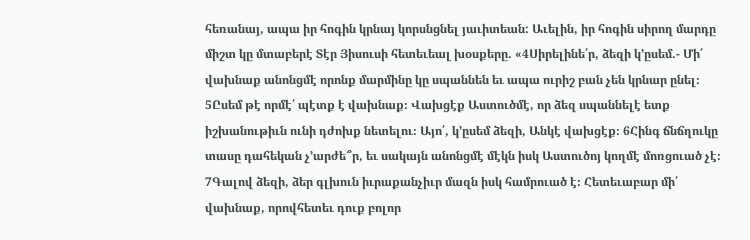հեռանայ, ապա իր հոգին կրնայ կորսնցնել յաւիտեան: Աւելին, իր հոգին սիրող մարդը միշտ կը մտաբերէ Տէր Յիսուսի հետեւեալ խօսքերը. «4Սիրելինե՛ր, ձեզի կ՚ըսեմ.- Մի՛ վախնաք անոնցմէ որոնք մարմինը կը սպաննեն եւ ապա ուրիշ բան չեն կրնար ընել։ 5Ըսեմ թէ որմէ՛ պէտք է վախնաք։ Վախցէք Աստուծմէ, որ ձեզ սպաննելէ ետք իշխանութիւն ունի դժոխք նետելու։ Այո՛, կ՚ըսեմ ձեզի, Անկէ վախցէք։ 6Հինգ ճնճղուկը տասը դահեկան չ՚արժե՞ր, եւ սակայն անոնցմէ մէկն իսկ Աստուծոյ կողմէ մոռցուած չէ։ 7Գալով ձեզի, ձեր գլխուն իւրաքանչիւր մազն իսկ համրուած է։ Հետեւաբար մի՛ վախնաք, որովհետեւ դուք բոլոր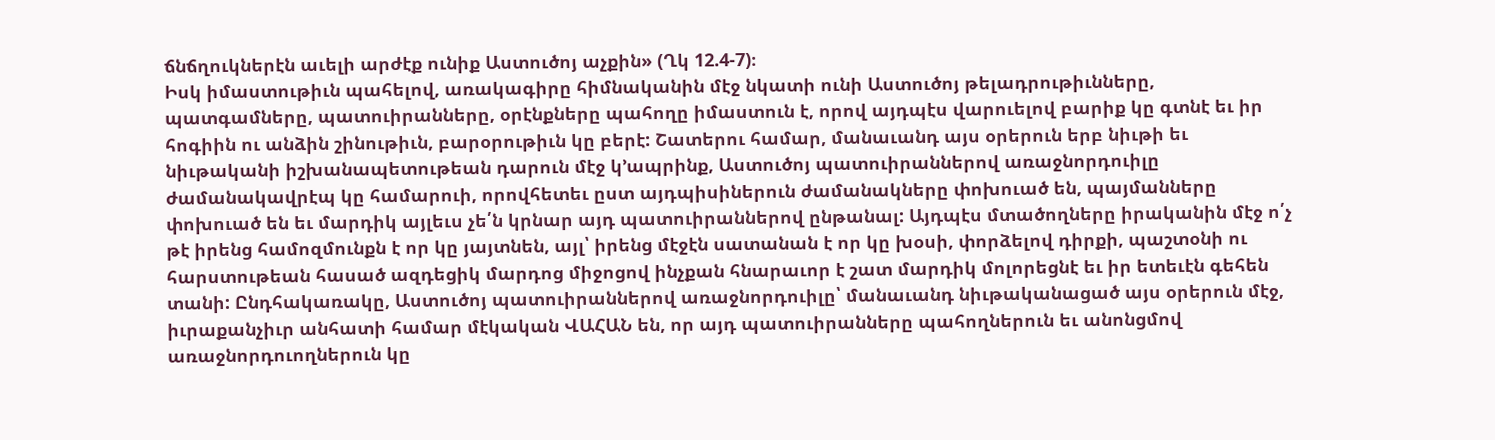ճնճղուկներէն աւելի արժէք ունիք Աստուծոյ աչքին» (Ղկ 12.4-7)։
Իսկ իմաստութիւն պահելով, առակագիրը հիմնականին մէջ նկատի ունի Աստուծոյ թելադրութիւնները, պատգամները, պատուիրանները, օրէնքները պահողը իմաստուն է, որով այդպէս վարուելով բարիք կը գտնէ եւ իր հոգիին ու անձին շինութիւն, բարօրութիւն կը բերէ: Շատերու համար, մանաւանդ այս օրերուն երբ նիւթի եւ նիւթականի իշխանապետութեան դարուն մէջ կ՚ապրինք, Աստուծոյ պատուիրաններով առաջնորդուիլը ժամանակավրէպ կը համարուի, որովհետեւ ըստ այդպիսիներուն ժամանակները փոխուած են, պայմանները փոխուած են եւ մարդիկ այլեւս չե՛ն կրնար այդ պատուիրաններով ընթանալ: Այդպէս մտածողները իրականին մէջ ո՛չ թէ իրենց համոզմունքն է որ կը յայտնեն, այլ՝ իրենց մէջէն սատանան է որ կը խօսի, փորձելով դիրքի, պաշտօնի ու հարստութեան հասած ազդեցիկ մարդոց միջոցով ինչքան հնարաւոր է շատ մարդիկ մոլորեցնէ եւ իր ետեւէն գեհեն տանի: Ընդհակառակը, Աստուծոյ պատուիրաններով առաջնորդուիլը՝ մանաւանդ նիւթականացած այս օրերուն մէջ, իւրաքանչիւր անհատի համար մէկական ՎԱՀԱՆ են, որ այդ պատուիրանները պահողներուն եւ անոնցմով առաջնորդուողներուն կը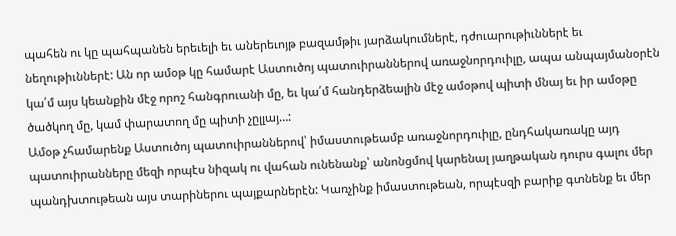պահեն ու կը պահպանեն երեւելի եւ աներեւոյթ բազամթիւ յարձակումներէ, դժուարութիւններէ եւ նեղութիւններէ: Ան որ ամօթ կը համարէ Աստուծոյ պատուիրաններով առաջնորդուիլը, ապա անպայմանօրէն կա՛մ այս կեանքին մէջ որոշ հանգրուանի մը, եւ կա՛մ հանդերձեալին մէջ ամօթով պիտի մնայ եւ իր ամօթը ծածկող մը, կամ փարատող մը պիտի չըլլայ…:
Ամօթ չհամարենք Աստուծոյ պատուիրաններով՝ իմաստութեամբ առաջնորդուիլը, ընդհակառակը այդ պատուիրանները մեզի որպէս նիզակ ու վահան ունենանք՝ անոնցմով կարենալ յաղթական դուրս գալու մեր պանդխտութեան այս տարիներու պայքարներէն: Կառչինք իմաստութեան, որպէսզի բարիք գտնենք եւ մեր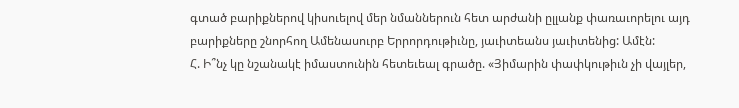գտած բարիքներով կիսուելով մեր նմաններուն հետ արժանի ըլլանք փառաւորելու այդ բարիքները շնորհող Ամենասուրբ Երրորդութիւնը, յաւիտեանս յաւիտենից: Ամէն:
Հ. Ի՞նչ կը նշանակէ իմաստունին հետեւեալ գրածը. «Յիմարին փափկութիւն չի վայլեր,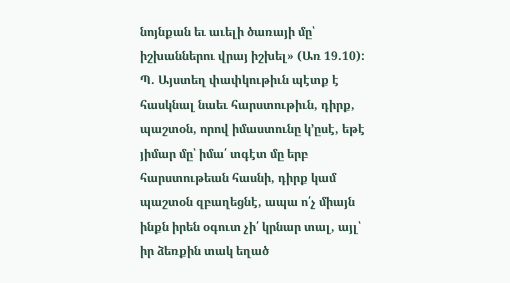նոյնքան եւ աւելի ծառայի մը՝ իշխաններու վրայ իշխել» (Առ 19.10):
Պ. Այստեղ փափկութիւն պէտք է հասկնալ նաեւ հարստութիւն, դիրք, պաշտօն, որով իմաստունը կ՚ըսէ, եթէ յիմար մը՝ իմա՛ տգէտ մը երբ հարստութեան հասնի, դիրք կամ պաշտօն զբաղեցնէ, ապա ո՛չ միայն ինքն իրեն օգուտ չի՛ կրնար տալ, այլ՝ իր ձեռքին տակ եղած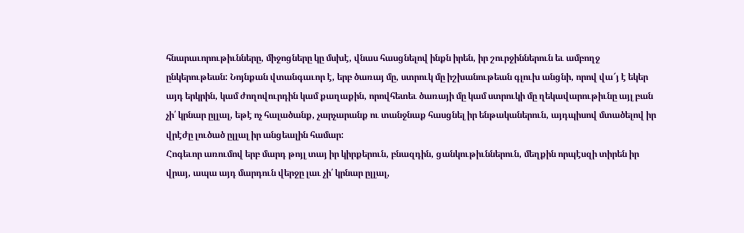հնարաւորութիւնները, միջոցները կը մսխէ, վնաս հասցնելով ինքն իրեն, իր շուրջիններուն եւ ամբողջ ընկերութեան: Նոյնքան վտանգաւոր է, երբ ծառայ մը, ստրուկ մը իշխանութեան գլուխ անցնի, որով վա՜յ է եկեր այդ երկրին, կամ ժողովուրդին կամ քաղաքին, որովհետեւ ծառայի մը կամ ստրուկի մը ղեկավարութիւնը այլ բան չի՛ կրնար ըլլալ, եթէ ոչ հալածանք, չարչարանք ու տանջնաք հասցնել իր ենթականերուն, այդպիսով մտածելով իր վրէժը լուծած ըլլալ իր անցեալին համար:
Հոգեւոր առումով երբ մարդ թոյլ տայ իր կիրքերուն, բնազդին, ցանկութիւններուն, մեղքին որպէսզի տիրեն իր վրայ, ապա այդ մարդուն վերջը լաւ չի՛ կրնար ըլլալ,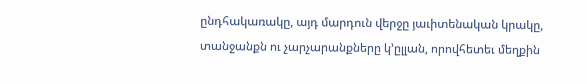ընդհակառակը, այդ մարդուն վերջը յաւիտենական կրակը, տանջանքն ու չարչարանքները կ՚ըլլան, որովհետեւ մեղքին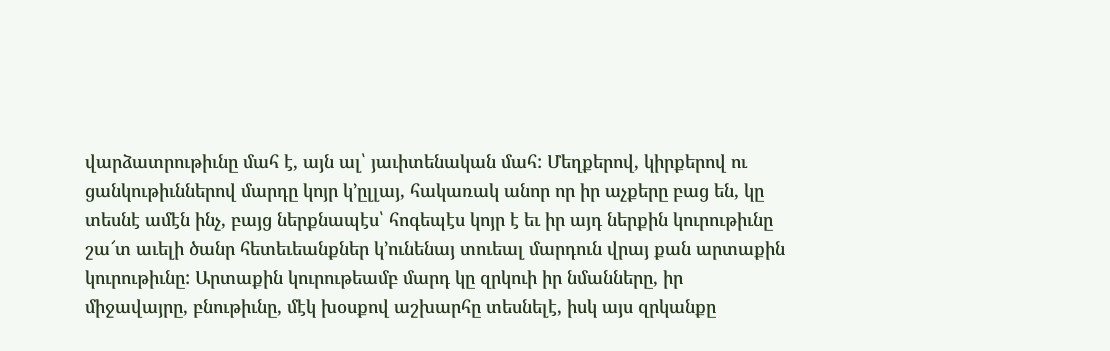վարձատրութիւնը մահ է, այն ալ՝ յաւիտենական մահ: Մեղքերով, կիրքերով ու ցանկութիւններով մարդը կոյր կ՚ըլլայ, հակառակ անոր որ իր աչքերը բաց են, կը տեսնէ ամէն ինչ, բայց ներքնապէս՝ հոգեպէս կոյր է եւ իր այդ ներքին կուրութիւնը շա՜տ աւելի ծանր հետեւեանքներ կ՚ունենայ տուեալ մարդուն վրայ քան արտաքին կուրութիւնը: Արտաքին կուրութեամբ մարդ կը զրկուի իր նմանները, իր միջավայրը, բնութիւնը, մէկ խօսքով աշխարհը տեսնելէ, իսկ այս զրկանքը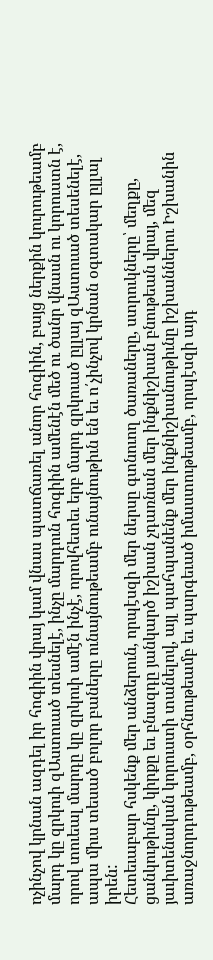ոչինչով կրնան ազդել իր հոգիին վրայ կամ վնաս պատճառել անոր հոգիին, բայց ներքին կուրութեամբ մարդ կը զրկուի զԱստուած տեսնելէ, ինչը մարդուն հոգիին ամենէն մեծ ու ծանր վնասն ու կորուստն է, որով տուեալ մարդը կը զրկուի ամէն ինչէ, որովհետեւ երբ մարդ զրկուած ըլլայ զԱստուած տեսենելէ, ապա միւս տեսած բոլոր բաները ունայնութեամբ ունայնութիւն են եւ ո՛չինչով կրնան օգտակար ըլլալ իրեն:
Հետեւաբար հսկենք մեր անձերուն, որպէսզի մեր ներսը գտնուող ծառաները, ստրուկները՝ մեղքը, ցանկութիւնը, կիրքը եւ բնազդը յանկարծ իշխան չդառնան մեր ինքնիշխան բնութեան վրայ, մեզ յաւիտենական կորուստի տանելով, այլ պահպանենք մեր ինքնիշխանութիւնը իշխաններու Իշխանին առաջնորդութեամբ, օրհնութեամբ եւ պարգեւած իմաստութեամբ, որպէսզի այդ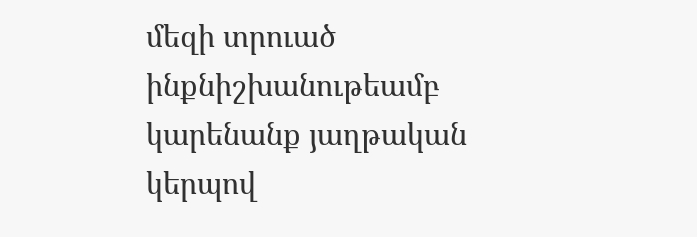մեզի տրուած ինքնիշխանութեամբ կարենանք յաղթական կերպով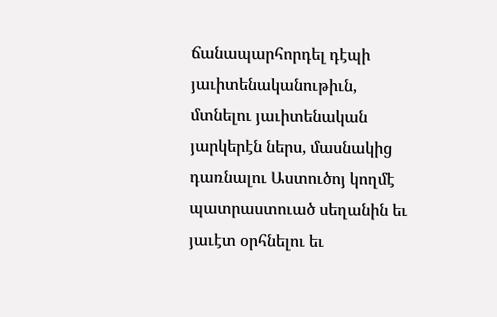ճանապարհորդել դէպի յաւիտենականութիւն, մտնելու յաւիտենական յարկերէն ներս, մասնակից դառնալու Աստուծոյ կողմէ պատրաստուած սեղանին եւ յաւէտ օրհնելու եւ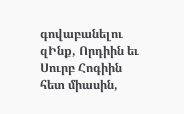գովաբանելու զԻնք, Որդիին եւ Սուրբ Հոգիին հետ միասին,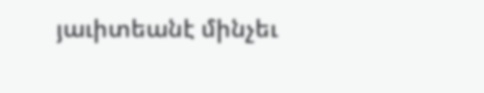յաւիտեանէ մինչեւ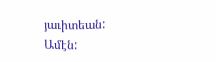յաւիտեան: Ամէն: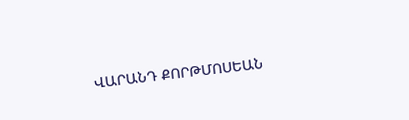ՎԱՐԱՆԴ ՔՈՐԹՄՈՍԵԱՆ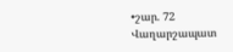•շար. 72
Վաղարշապատ